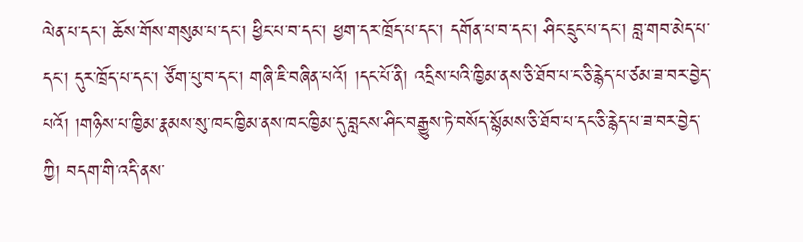ལེན་པ་དང་། ཆོས་གོས་གསུམ་པ་དང་། ཕྱིང་པ་བ་དང་། ཕྱག་དར་ཁྲོད་པ་དང་། དགོན་པ་བ་དང་། ཤིང་དྲུང་པ་དང་། བླ་གབ་མེད་པ་དང་། དུར་ཁྲོད་པ་དང་། ཙོག་པུ་བ་དང་། གཞི་ཇི་བཞིན་པའོ། །དང་པོ་ནི། འདྲིས་པའི་ཁྱིམ་ནས་ཅི་ཐོབ་པ་ང་ཅི་རྙེད་པ་ཙམ་ཟ་བར་བྱེད་པའོ། །གཉིས་པ་ཁྱིམ་རྣམས་སུ་ཁང་ཁྱིམ་ནས་ཁང་ཁྱིམ་དུ་བླངས་ཤིང་བརྒྱུས་ཏེ་བསོད་སྙོམས་ཅི་ཐོབ་པ་དང་ཅི་རྙེད་པ་ཟ་བར་བྱེད་ཀྱི། བདག་གི་འདི་ནས་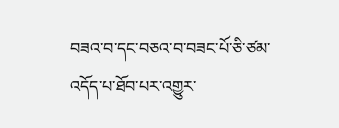བཟའ་བ་དང་བཅའ་བ་བཟང་པོ་ཅི་ཙམ་འདོད་པ་ཐོབ་པར་འགྱུར་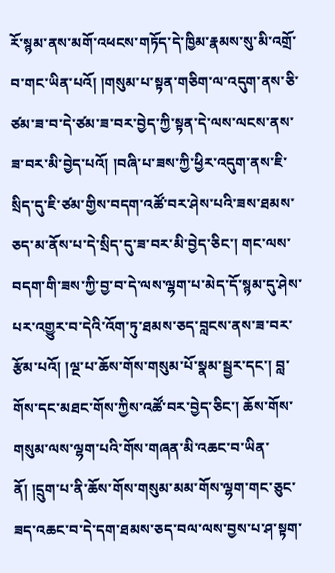རོ་སྙམ་ནས་མགོ་འཕངས་གཏོད་དེ་ཁྱིམ་རྣམས་སུ་མི་འགྲོ་བ་གང་ཡིན་པའོ། །གསུམ་པ་སྟན་གཅིག་ལ་འདུག་ནས་ཅི་ཙམ་ཟ་བ་དེ་ཙམ་ཟ་བར་བྱེད་ཀྱི་སྟན་དེ་ལས་ལངས་ནས་ཟ་བར་མི་བྱེད་པའོ། །བཞི་པ་ཟས་ཀྱི་ཕྱིར་འདུག་ནས་ཇི་སྲིད་དུ་ཇི་ཙམ་གྱིས་བདག་འཚོ་བར་ཤེས་པའི་ཟས་ཐམས་ཅད་མ་ནོས་པ་དེ་སྲིད་དུ་ཟ་བར་མི་བྱེད་ཅིང་། གང་ལས་བདག་གི་ཟས་ཀྱི་བྱ་བ་དེ་ལས་ལྷག་པ་མེད་དོ་སྙམ་དུ་ཤེས་པར་འགྱུར་བ་དེའི་འོག་ཏུ་ཐམས་ཅད་བླངས་ནས་ཟ་བར་རྩོམ་པའོ། །ལྔ་པ་ཆོས་གོས་གསུམ་པོ་སྣམ་སྦྱར་དང་། བླ་གོས་དང་མཐང་གོས་ཀྱིས་འཚོ་བར་བྱེད་ཅིང་། ཆོས་གོས་གསུམ་ལས་ལྷག་པའི་གོས་གཞན་མི་འཆང་བ་ཡིན་ནོ། །དྲུག་པ་ནི་ཆོས་གོས་གསུམ་མམ་གོས་ལྷག་གང་ཅུང་ཟད་འཆང་བ་དེ་དག་ཐམས་ཅད་བལ་ལས་བྱས་པ་ཤ་སྟག་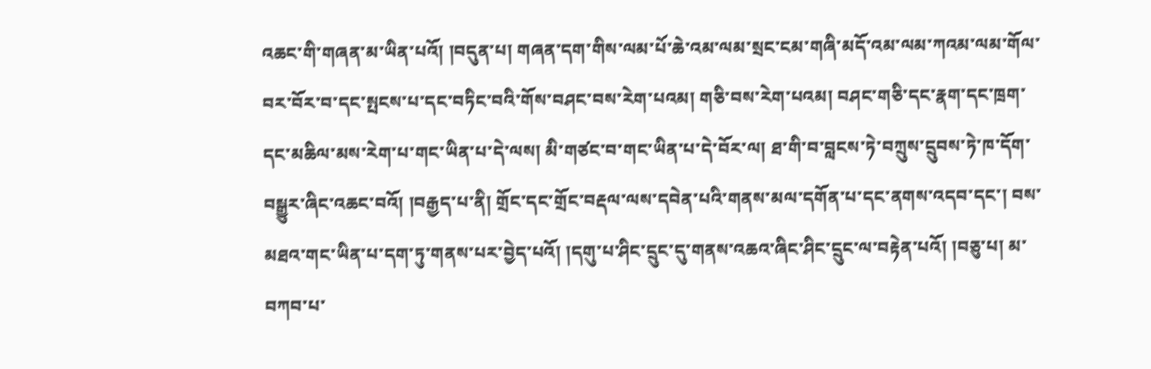འཆང་གི་གཞན་མ་ཡིན་པའོ། །བདུན་པ། གཞན་དག་གིས་ལམ་པོ་ཆེ་འམ་ལམ་སྲང་ངམ་གཞི་མདོ་འམ་ལམ་ཀའམ་ལམ་གོལ་བར་བོར་བ་དང་སྤངས་པ་དང་བཏིང་བའི་གོས་བཤང་བས་རེག་པའམ། གཅི་བས་རེག་པའམ། བཤང་གཅི་དང་རྣག་དང་ཁྲག་དང་མཆིལ་མས་རེག་པ་གང་ཡིན་པ་དེ་ལས། མི་གཙང་བ་གང་ཡིན་པ་དེ་བོར་ལ། ཐ་གི་བ་བླངས་ཏེ་བཀྲུས་དྲུབས་ཏེ་ཁ་དོག་བསྒྱུར་ཞིང་འཆང་བའོ། །བརྒྱད་པ་ནི། གྲོང་དང་གྲོང་བརྡལ་ལས་དབེན་པའི་གནས་མལ་དགོན་པ་དང་ནགས་འདབ་དང་། བས་མཐའ་གང་ཡིན་པ་དག་ཏུ་གནས་པར་བྱེད་པའོ། །དགུ་པ་ཤིང་དྲུང་དུ་གནས་འཆའ་ཞིང་ཤིང་དྲུང་ལ་བརྟེན་པའོ། །བཅུ་པ། མ་བཀབ་པ་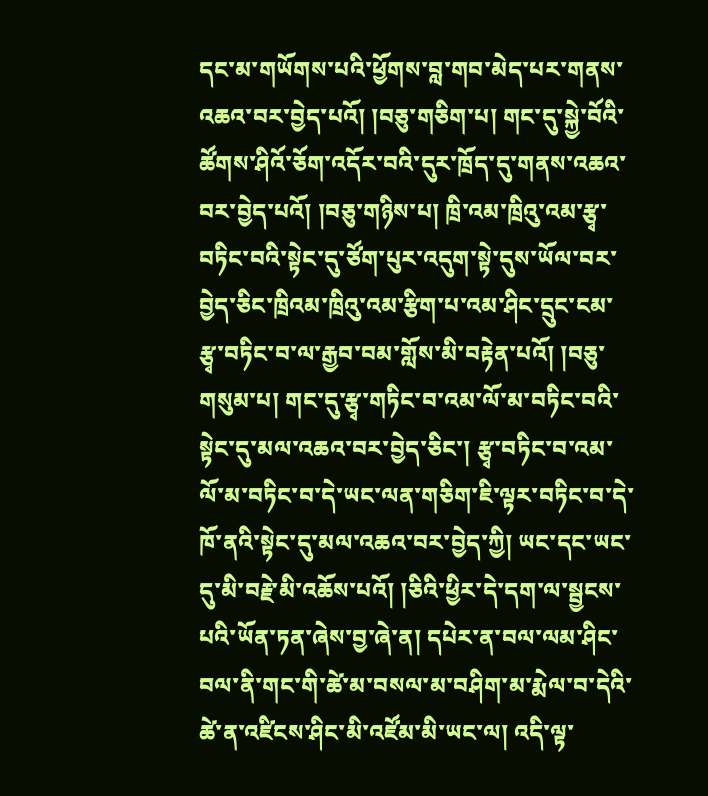དང་མ་གཡོགས་པའི་ཕྱོགས་བླ་གབ་མེད་པར་གནས་འཆའ་བར་བྱེད་པའོ། །བཅུ་གཅིག་པ། གང་དུ་སྐྱེ་བོའི་ཚོགས་ཤིའོ་ཅོག་འདོར་བའི་དུར་ཁྲོད་དུ་གནས་འཆའ་བར་བྱེད་པའོ། །བཅུ་གཉིས་པ། ཁྲི་འམ་ཁྲིའུ་འམ་རྩྭ་བཏིང་བའི་སྟེང་དུ་ཙོག་པུར་འདུག་སྟེ་དུས་ཡོལ་བར་བྱེད་ཅིང་ཁྲིའམ་ཁྲིའུ་འམ་རྩིག་པ་འམ་ཤིང་དྲུང་ངམ་རྩྭ་བཏིང་བ་ལ་རྒྱབ་བམ་གློས་མི་བརྟེན་པའོ། །བཅུ་གསུམ་པ། གང་དུ་རྩྭ་གཏིང་བ་འམ་ལོ་མ་བཏིང་བའི་སྟེང་དུ་མལ་འཆའ་བར་བྱེད་ཅིང་། རྩྭ་བཏིང་བ་འམ་ལོ་མ་བཏིང་བ་དེ་ཡང་ལན་གཅིག་ཇི་ལྟར་བཏིང་བ་དེ་ཁོ་ནའི་སྟེང་དུ་མལ་འཆའ་བར་བྱེད་ཀྱི། ཡང་དང་ཡང་དུ་མི་བརྗེ་མི་འཆོས་པའོ། །ཅིའི་ཕྱིར་དེ་དག་ལ་སྦྱངས་པའི་ཡོན་ཏན་ཞེས་བྱ་ཞེ་ན། དཔེར་ན་བལ་ལམ་ཤིང་བལ་ནི་གང་གི་ཚེ་མ་བསལ་མ་བཤིག་མ་རྨེལ་བ་དེའི་ཚེ་ན་འཛིངས་ཤིང་མི་འཛོམ་མི་ཡང་ལ། འདི་ལྟ་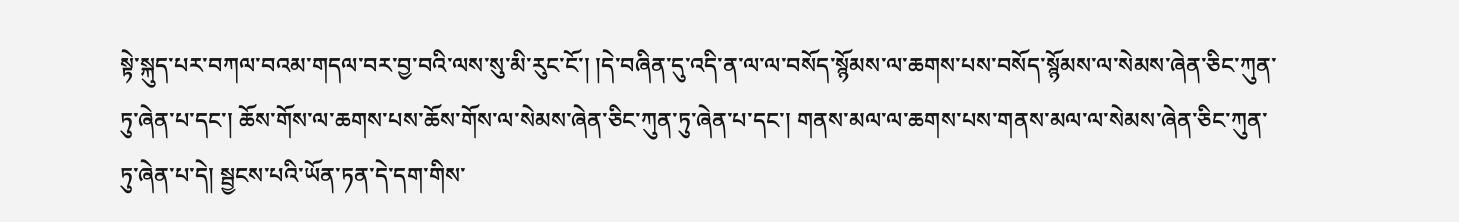སྟེ་སྐུད་པར་བཀལ་བའམ་གདལ་བར་བྱ་བའི་ལས་སུ་མི་རུང་ངོ་། །དེ་བཞིན་དུ་འདི་ན་ལ་ལ་བསོད་སྙོམས་ལ་ཆགས་པས་བསོད་སྙོམས་ལ་སེམས་ཞེན་ཅིང་ཀུན་ཏུ་ཞེན་པ་དང་། ཆོས་གོས་ལ་ཆགས་པས་ཆོས་གོས་ལ་སེམས་ཞེན་ཅིང་ཀུན་ཏུ་ཞེན་པ་དང་། གནས་མལ་ལ་ཆགས་པས་གནས་མལ་ལ་སེམས་ཞེན་ཅིང་ཀུན་ཏུ་ཞེན་པ་དེ། སྦྱངས་པའི་ཡོན་ཏན་དེ་དག་གིས་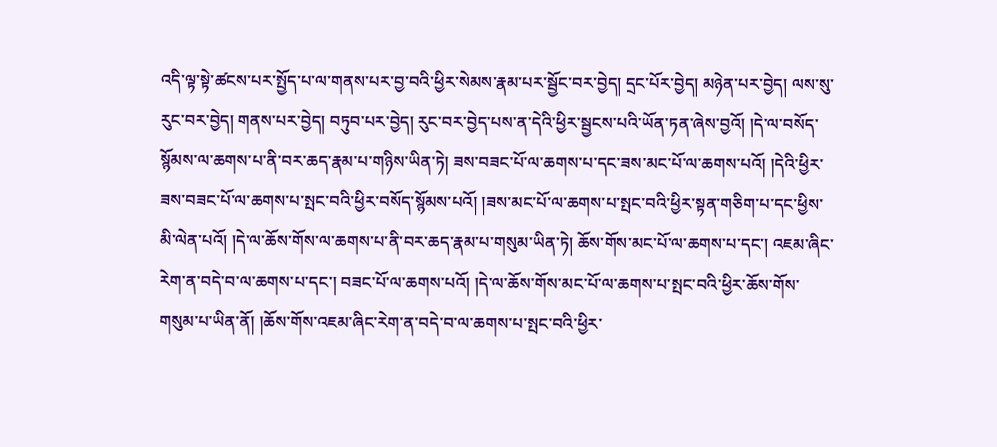འདི་ལྟ་སྟེ་ཚངས་པར་སྤྱོད་པ་ལ་གནས་པར་བྱ་བའི་ཕྱིར་སེམས་རྣམ་པར་སྦྱོང་བར་བྱེད། དྲང་པོར་བྱེད། མཉེན་པར་བྱེད། ལས་སུ་རུང་བར་བྱེད། གནས་པར་བྱེད། བཏུབ་པར་བྱེད། རུང་བར་བྱེད་པས་ན་དེའི་ཕྱིར་སྦྱངས་པའི་ཡོན་ཏན་ཞེས་བྱའོ། །དེ་ལ་བསོད་སྙོམས་ལ་ཆགས་པ་ནི་བར་ཆད་རྣམ་པ་གཉིས་ཡིན་ཏེ། ཟས་བཟང་པོ་ལ་ཆགས་པ་དང་ཟས་མང་པོ་ལ་ཆགས་པའོ། །དེའི་ཕྱིར་ཟས་བཟང་པོ་ལ་ཆགས་པ་སྤང་བའི་ཕྱིར་བསོད་སྙོམས་པའོ། །ཟས་མང་པོ་ལ་ཆགས་པ་སྤང་བའི་ཕྱིར་སྟན་གཅིག་པ་དང་ཕྱིས་མི་ལེན་པའོ། །དེ་ལ་ཆོས་གོས་ལ་ཆགས་པ་ནི་བར་ཆད་རྣམ་པ་གསུམ་ཡིན་ཏེ། ཆོས་གོས་མང་པོ་ལ་ཆགས་པ་དང་། འཇམ་ཞིང་རེག་ན་བདེ་བ་ལ་ཆགས་པ་དང་། བཟང་པོ་ལ་ཆགས་པའོ། །དེ་ལ་ཆོས་གོས་མང་པོ་ལ་ཆགས་པ་སྤང་བའི་ཕྱིར་ཆོས་གོས་གསུམ་པ་ཡིན་ནོ། །ཆོས་གོས་འཇམ་ཞིང་རེག་ན་བདེ་བ་ལ་ཆགས་པ་སྤང་བའི་ཕྱིར་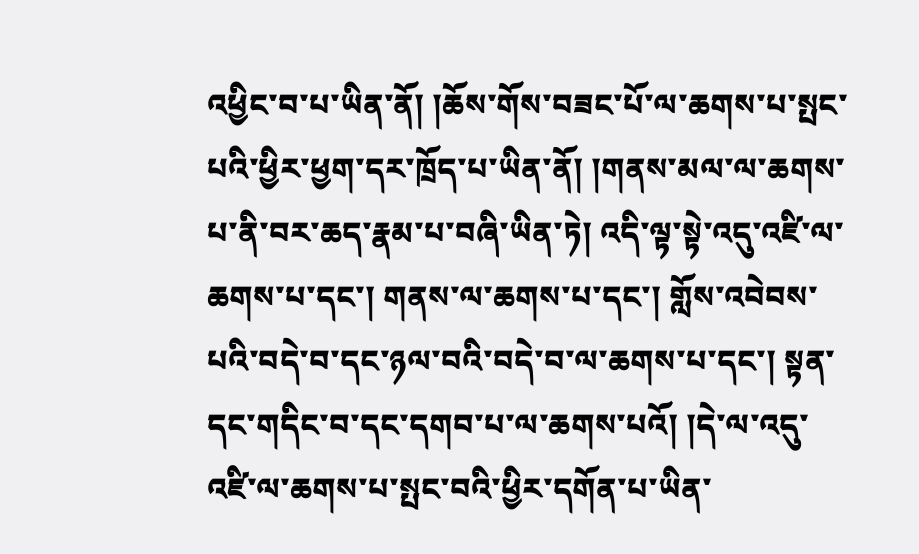འཕྱིང་བ་པ་ཡིན་ནོ། །ཆོས་གོས་བཟང་པོ་ལ་ཆགས་པ་སྤང་པའི་ཕྱིར་ཕྱག་དར་ཁྲོད་པ་ཡིན་ནོ། །གནས་མལ་ལ་ཆགས་པ་ནི་བར་ཆད་རྣམ་པ་བཞི་ཡིན་ཏེ། འདི་ལྟ་སྟེ་འདུ་འཛི་ལ་ཆགས་པ་དང་། གནས་ལ་ཆགས་པ་དང་། གློས་འབེབས་པའི་བདེ་བ་དང་ཉལ་བའི་བདེ་བ་ལ་ཆགས་པ་དང་། སྟན་དང་གདིང་བ་དང་དགབ་པ་ལ་ཆགས་པའོ། །དེ་ལ་འདུ་འཛི་ལ་ཆགས་པ་སྤང་བའི་ཕྱིར་དགོན་པ་ཡིན་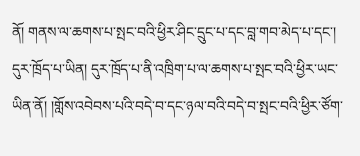ནོ། གནས་ལ་ཆགས་པ་སྤང་བའི་ཕྱིར་ཤིང་དྲུང་པ་དང་བླ་གབ་མེད་པ་དང་། དུར་ཁྲོད་པ་ཡིན། དུར་ཁྲོད་པ་ནི་འཁྲིག་པ་ལ་ཆགས་པ་སྤང་བའི་ཕྱིར་ཡང་ཡིན་ནོ། །གློས་འབེབས་པའི་བདེ་བ་དང་ཉལ་བའི་བདེ་བ་སྤང་བའི་ཕྱིར་ཙོག་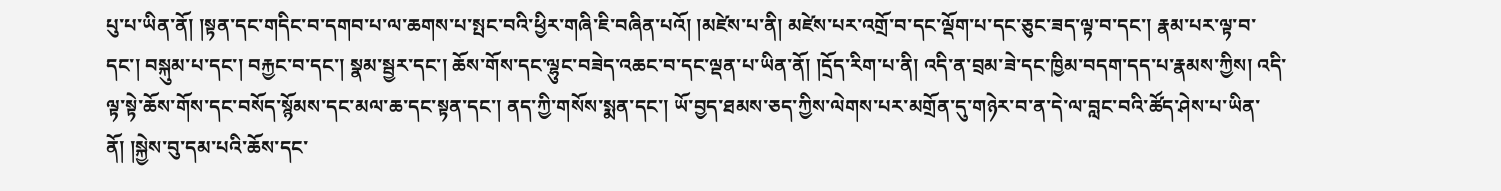པུ་པ་ཡིན་ནོ། །སྟན་དང་གདིང་བ་དགབ་པ་ལ་ཆགས་པ་སྤང་བའི་ཕྱིར་གཞི་ཇི་བཞིན་པའོ། །མཛེས་པ་ནི། མཛེས་པར་འགྲོ་བ་དང་ལྡོག་པ་དང་ཅུང་ཟད་ལྟ་བ་དང་། རྣམ་པར་ལྟ་བ་དང་། བསྐུམ་པ་དང་། བརྐྱང་བ་དང་། སྣམ་སྦྱར་དང་། ཆོས་གོས་དང་ལྷུང་བཟེད་འཆང་བ་དང་ལྡན་པ་ཡིན་ནོ། །དྲོད་རིག་པ་ནི། འདི་ན་བྲམ་ཟེ་དང་ཁྱིམ་བདག་དད་པ་རྣམས་ཀྱིས། འདི་ལྟ་སྟེ་ཆོས་གོས་དང་བསོད་སྙོམས་དང་མལ་ཆ་དང་སྟན་དང་། ནད་ཀྱི་གསོས་སྨན་དང་། ཡོ་བྱད་ཐམས་ཅད་ཀྱིས་ལེགས་པར་མགྲོན་དུ་གཉེར་བ་ན་དེ་ལ་བླང་བའི་ཚོད་ཤེས་པ་ཡིན་ནོ། །སྐྱེས་བུ་དམ་པའི་ཆོས་དང་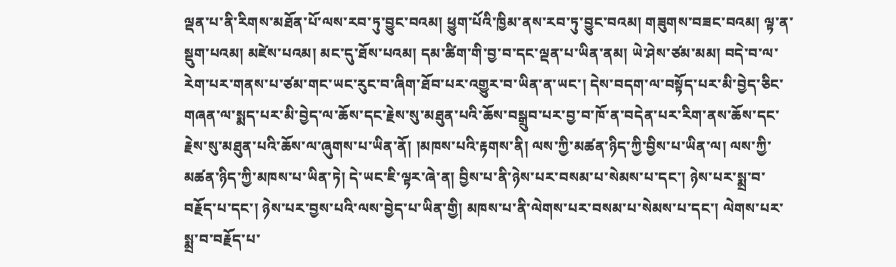ལྡན་པ་ནི་རིགས་མཐོན་པོ་ལས་རབ་ཏུ་བྱུང་བའམ། ཕྱུག་པོའི་ཁྱིམ་ནས་རབ་ཏུ་བྱུང་བའམ། གཟུགས་བཟང་བའམ། ལྟ་ན་སྡུག་པའམ། མཛེས་པའམ། མང་དུ་ཐོས་པའམ། དམ་ཚིག་གི་བྱ་བ་དང་ལྡན་པ་ཡིན་ནམ། ཡེ་ཤེས་ཙམ་མམ། བདེ་བ་ལ་རེག་པར་གནས་པ་ཙམ་གང་ཡང་རུང་བ་ཞིག་ཐོབ་པར་འགྱུར་བ་ཡིན་ན་ཡང་། དེས་བདག་ལ་བསྟོད་པར་མི་བྱེད་ཅིང་གཞན་ལ་སྨད་པར་མི་བྱེད་ལ་ཆོས་དང་རྗེས་སུ་མཐུན་པའི་ཆོས་བསྒྲུབ་པར་བྱ་བ་ཁོ་ན་བདེན་པར་རིག་ནས་ཆོས་དང་རྗེས་སུ་མཐུན་པའི་ཆོས་ལ་ཞུགས་པ་ཡིན་ནོ། །མཁས་པའི་རྟགས་ནི། ལས་ཀྱི་མཚན་ཉིད་ཀྱི་བྱིས་པ་ཡིན་ལ། ལས་ཀྱི་མཚན་ཉིད་ཀྱི་མཁས་པ་ཡིན་ཏེ། དེ་ཡང་ཇི་ལྟར་ཞེ་ན། བྱིས་པ་ནི་ཉེས་པར་བསམ་པ་སེམས་པ་དང་། ཉེས་པར་སྨྲ་བ་བརྗོད་པ་དང་། ཉེས་པར་བྱས་པའི་ལས་བྱེད་པ་ཡིན་གྱི། མཁས་པ་ནི་ལེགས་པར་བསམ་པ་སེམས་པ་དང་། ལེགས་པར་སྨྲ་བ་བརྗོད་པ་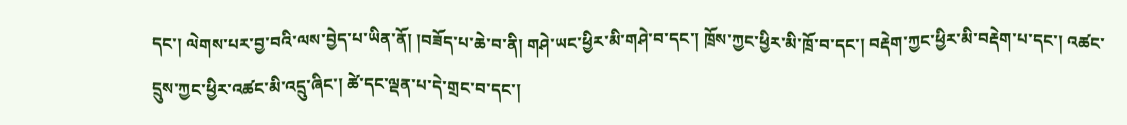དང་། ལེགས་པར་བྱ་བའི་ལས་བྱེད་པ་ཡིན་ནོ། །བཟོད་པ་ཆེ་བ་ནི། གཤེ་ཡང་ཕྱིར་མི་གཤེ་བ་དང་། ཁྲོས་ཀྱང་ཕྱིར་མི་ཁྲོ་བ་དང་། བརྡེག་ཀྱང་ཕྱིར་མི་བརྡེག་པ་དང་། འཚང་དྲུས་ཀྱང་ཕྱིར་འཚང་མི་འདྲུ་ཞིང་། ཚེ་དང་ལྡན་པ་དེ་གྲང་བ་དང་།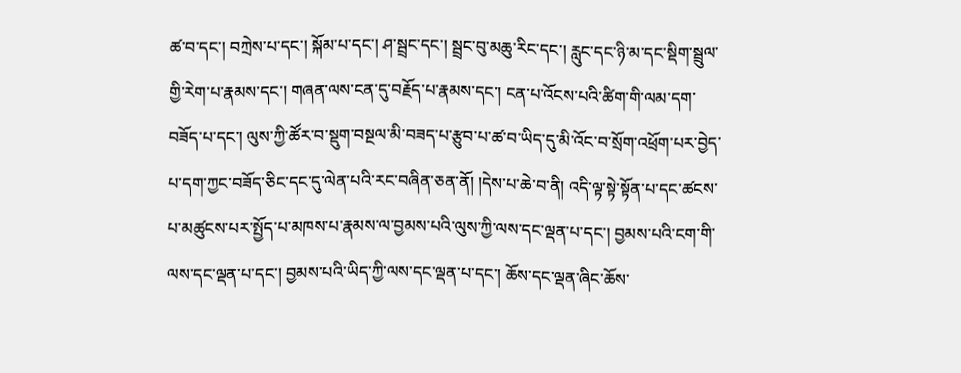ཚ་བ་དང་། བཀྲེས་པ་དང་། སྐོམ་པ་དང་། ཤ་སྦྲང་དང་། སྦྲང་བུ་མཆུ་རིང་དང་། རླུང་དང་ཉི་མ་དང་སྡིག་སྦྲུལ་གྱི་རེག་པ་རྣམས་དང་། གཞན་ལས་ངན་དུ་བརྗོད་པ་རྣམས་དང་། ངན་པ་འོངས་པའི་ཚིག་གི་ལམ་དག་བཟོད་པ་དང་། ལུས་ཀྱི་ཚོར་བ་སྡུག་བསྔལ་མི་བཟད་པ་རྩུབ་པ་ཚ་བ་ཡིད་དུ་མི་འོང་བ་སྲོག་འཕྲོག་པར་བྱེད་པ་དག་ཀྱང་བཟོད་ཅིང་དང་དུ་ལེན་པའི་རང་བཞིན་ཅན་ནོ། །དེས་པ་ཆེ་བ་ནི། འདི་ལྟ་སྟེ་སྟོན་པ་དང་ཚངས་པ་མཚུངས་པར་སྤྱོད་པ་མཁས་པ་རྣམས་ལ་བྱམས་པའི་ལུས་ཀྱི་ལས་དང་ལྡན་པ་དང་། བྱམས་པའི་ངག་གི་ལས་དང་ལྡན་པ་དང་། བྱམས་པའི་ཡིད་ཀྱི་ལས་དང་ལྡན་པ་དང་། ཆོས་དང་ལྡན་ཞིང་ཆོས་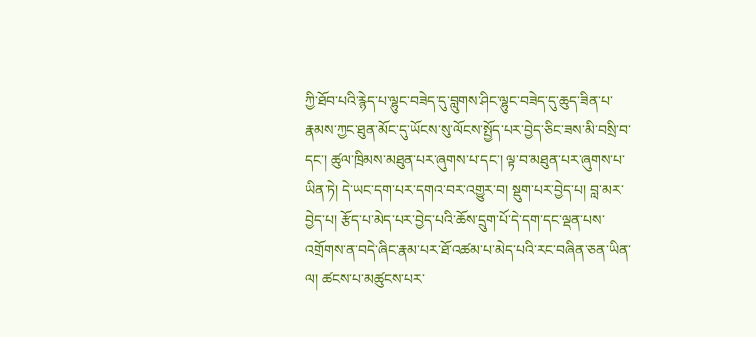ཀྱི་ཐོབ་པའི་རྙེད་པ་ལྷུང་བཟེད་དུ་བླུགས་ཤིང་ལྷུང་བཟེད་དུ་ཆུད་ཟིན་པ་རྣམས་ཀྱང་ཐུན་མོང་དུ་ཡོངས་སུ་ལོངས་སྤྱོད་པར་བྱེད་ཅིང་ཟས་མི་བསྲི་བ་དང་། ཚུལ་ཁྲིམས་མཐུན་པར་ཞུགས་པ་དང་། ལྟ་བ་མཐུན་པར་ཞུགས་པ་ཡིན་ཏེ། དེ་ཡང་དག་པར་དགའ་བར་འགྱུར་བ། སྡུག་པར་བྱེད་པ། བླ་མར་བྱེད་པ། རྩོད་པ་མེད་པར་བྱེད་པའི་ཆོས་དྲུག་པོ་དེ་དག་དང་ལྡན་པས་འགྲོགས་ན་བདེ་ཞིང་རྣམ་པར་ཐོ་འཚམ་པ་མེད་པའི་རང་བཞིན་ཅན་ཡིན་ལ། ཚངས་པ་མཚུངས་པར་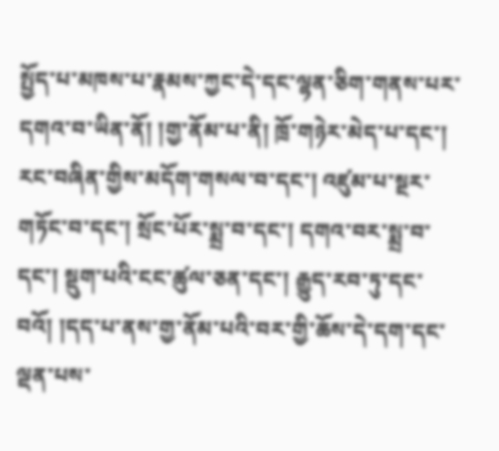སྤྱོད་པ་མཁས་པ་རྣམས་ཀྱང་དེ་དང་ལྷན་ཅིག་གནས་པར་དགའ་བ་ཡིན་ནོ། །གྱ་ནོམ་པ་ནི། ཁྲོ་གཉེར་མེད་པ་དང་། རང་བཞིན་གྱིས་མདོག་གསལ་བ་དང་། འཛུམ་པ་སྔར་གཏོང་བ་དང་། སྲོང་པོར་སྨྲ་བ་དང་། དགའ་བར་སྨྲ་བ་དང་། སྡུག་པའི་ངང་ཚུལ་ཅན་དང་། རྒྱུད་རབ་ཏུ་དང་བའོ། །དད་པ་ནས་གྱ་ནོམ་པའི་བར་གྱི་ཆོས་དེ་དག་དང་ལྡན་པས་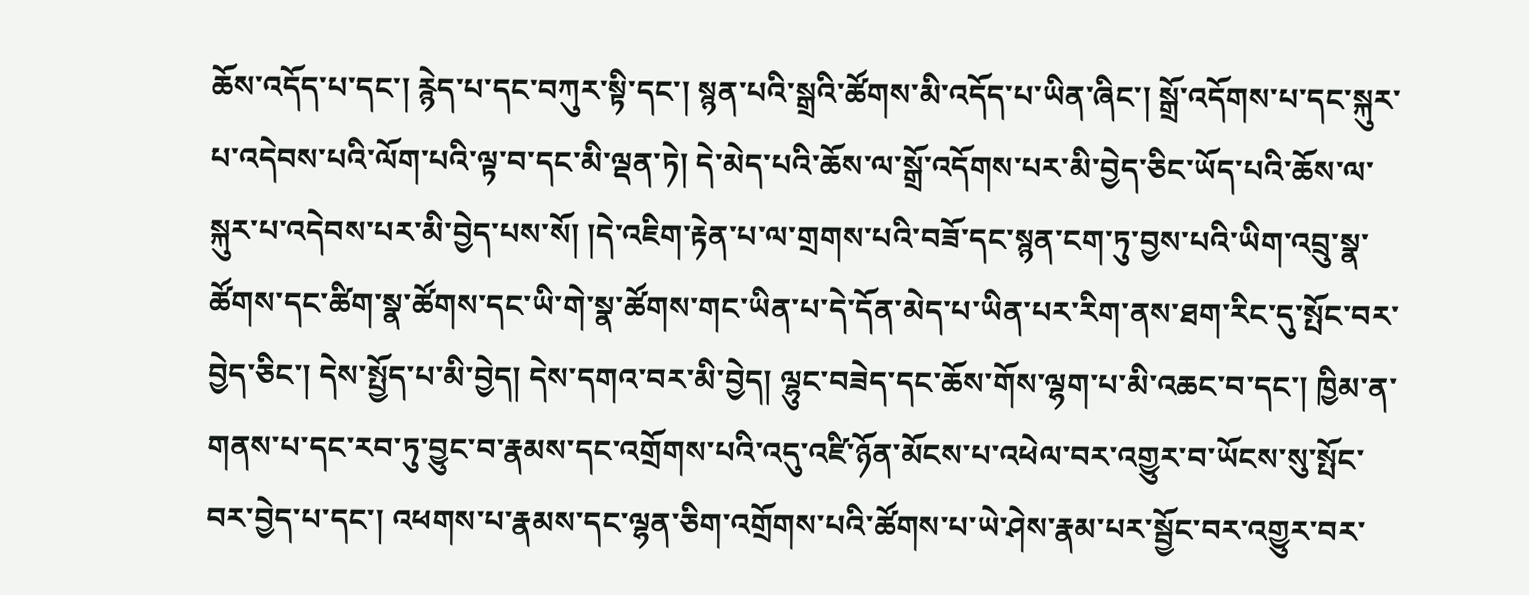ཆོས་འདོད་པ་དང་། རྙེད་པ་དང་བཀུར་སྟི་དང་། སྙན་པའི་སྒྲའི་ཚོགས་མི་འདོད་པ་ཡིན་ཞིང་། སྒྲོ་འདོགས་པ་དང་སྐུར་པ་འདེབས་པའི་ལོག་པའི་ལྟ་བ་དང་མི་ལྡན་ཏེ། དེ་མེད་པའི་ཆོས་ལ་སྒྲོ་འདོགས་པར་མི་བྱེད་ཅིང་ཡོད་པའི་ཆོས་ལ་སྐུར་པ་འདེབས་པར་མི་བྱེད་པས་སོ། །དེ་འཇིག་རྟེན་པ་ལ་གྲགས་པའི་བཟོ་དང་སྙན་ངག་ཏུ་བྱས་པའི་ཡིག་འབྲུ་སྣ་ཚོགས་དང་ཚིག་སྣ་ཚོགས་དང་ཡི་གེ་སྣ་ཚོགས་གང་ཡིན་པ་དེ་དོན་མེད་པ་ཡིན་པར་རིག་ནས་ཐག་རིང་དུ་སྤོང་བར་བྱེད་ཅིང་། དེས་སྤྱོད་པ་མི་བྱེད། དེས་དགའ་བར་མི་བྱེད། ལྷུང་བཟེད་དང་ཆོས་གོས་ལྷག་པ་མི་འཆང་བ་དང་། ཁྱིམ་ན་གནས་པ་དང་རབ་ཏུ་བྱུང་བ་རྣམས་དང་འགྲོགས་པའི་འདུ་འཛི་ཉོན་མོངས་པ་འཕེལ་བར་འགྱུར་བ་ཡོངས་སུ་སྤོང་བར་བྱེད་པ་དང་། འཕགས་པ་རྣམས་དང་ལྷན་ཅིག་འགྲོགས་པའི་ཚོགས་པ་ཡེ་ཤེས་རྣམ་པར་སྦྱོང་བར་འགྱུར་བར་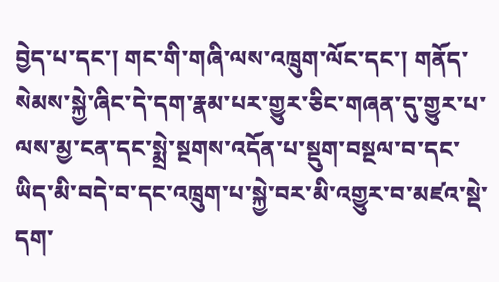བྱེད་པ་དང་། གང་གི་གཞི་ལས་འཁྲུག་ལོང་དང་། གནོད་སེམས་སྐྱེ་ཞིང་དེ་དག་རྣམ་པར་གྱུར་ཅིང་གཞན་དུ་གྱུར་པ་ལས་མྱ་ངན་དང་སྨྲེ་སྔགས་འདོན་པ་སྡུག་བསྔལ་བ་དང་ཡིད་མི་བདེ་བ་དང་འཁྲུག་པ་སྐྱེ་བར་མི་འགྱུར་བ་མཛའ་སྡེ་དག་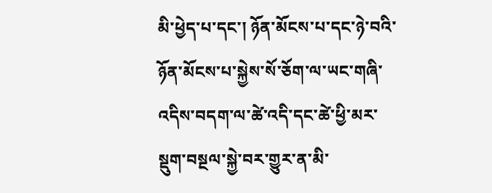མི་ཕྱེད་པ་དང་། ཉོན་མོངས་པ་དང་ཉེ་བའི་ཉོན་མོངས་པ་སྐྱེས་སོ་ཅོག་ལ་ཡང་གཞི་འདིས་བདག་ལ་ཚེ་འདི་དང་ཚེ་ཕྱི་མར་སྡུག་བསྔལ་སྐྱེ་བར་གྱུར་ན་མི་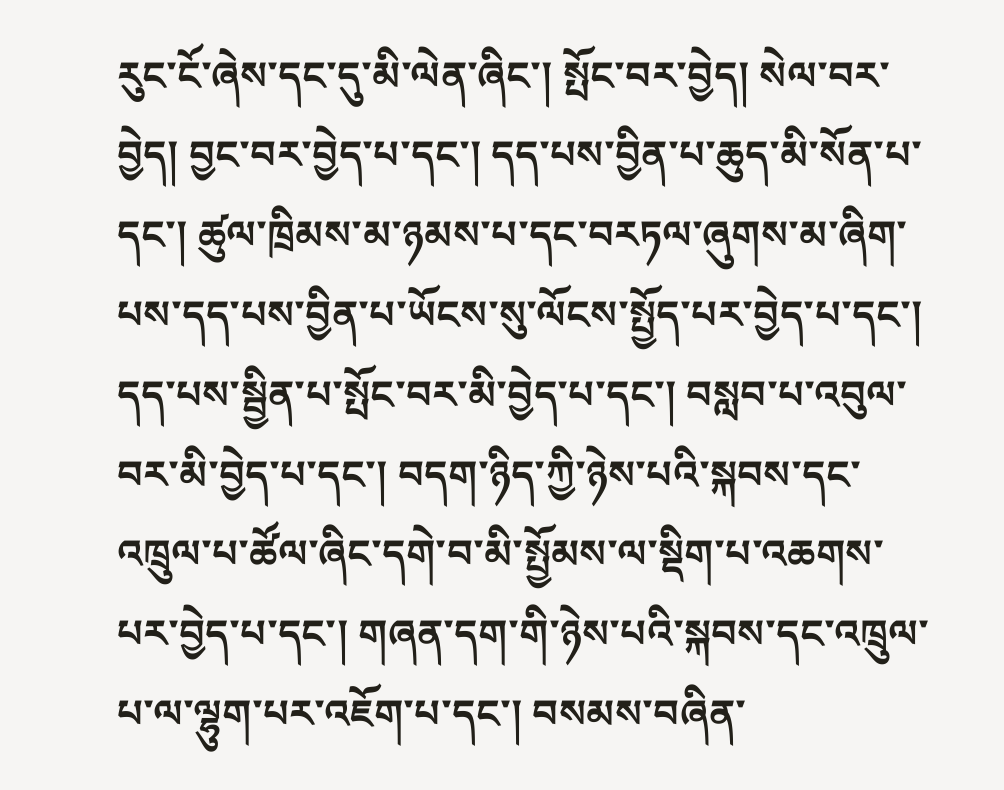རུང་ངོ་ཞེས་དང་དུ་མི་ལེན་ཞིང་། སྤོང་བར་བྱེད། སེལ་བར་བྱེད། བྱང་བར་བྱེད་པ་དང་། དད་པས་བྱིན་པ་ཆུད་མི་སོན་པ་དང་། ཚུལ་ཁྲིམས་མ་ཉམས་པ་དང་བརཏལ་ཞུགས་མ་ཞིག་པས་དད་པས་བྱིན་པ་ཡོངས་སུ་ལོངས་སྤྱོད་པར་བྱེད་པ་དང་། དད་པས་སྦྱིན་པ་སྤོང་བར་མི་བྱེད་པ་དང་། བསླབ་པ་འབུལ་བར་མི་བྱེད་པ་དང་། བདག་ཉིད་ཀྱི་ཉེས་པའི་སྐབས་དང་འཁྲུལ་པ་ཚོལ་ཞིང་དགེ་བ་མི་སྤྱོམས་ལ་སྡིག་པ་འཆགས་པར་བྱེད་པ་དང་། གཞན་དག་གི་ཉེས་པའི་སྐབས་དང་འཁྲུལ་པ་ལ་ལྷུག་པར་འཇོག་པ་དང་། བསམས་བཞིན་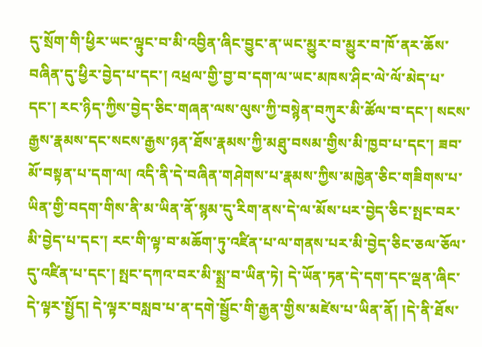དུ་སྲོག་གི་ཕྱིར་ཡང་ལྟུང་བ་མི་འབྱིན་ཞིང་བྱུང་ན་ཡང་མྱུར་བ་མྱུར་བ་ཁོ་ནར་ཆོས་བཞིན་དུ་ཕྱིར་བྱེད་པ་དང་། འཕྲལ་གྱི་བྱ་བ་དག་ལ་ཡང་མཁས་ཤིང་ལེ་ལོ་མེད་པ་དང་། རང་ཉིད་ཀྱིས་བྱེད་ཅིང་གཞན་ལས་ལུས་ཀྱི་བསྙེན་བཀུར་མི་ཚོལ་བ་དང་། སངས་རྒྱས་རྣམས་དང་སངས་རྒྱས་ཉན་ཐོས་རྣམས་ཀྱི་མཐུ་བསམ་གྱིས་མི་ཁྱབ་པ་དང་། ཟབ་མོ་བསྟན་པ་དག་ལ། འདི་ནི་དེ་བཞིན་གཤེགས་པ་རྣམས་ཀྱིས་མཁྱེན་ཅིང་གཟིགས་པ་ཡིན་གྱི་བདག་གིས་ནི་མ་ཡིན་ནོ་སྙམ་དུ་རིག་ནས་དེ་ལ་མོས་པར་བྱེད་ཅིང་སྤང་བར་མི་བྱེད་པ་དང་། རང་གི་ལྟ་བ་མཆོག་ཏུ་འཛིན་པ་ལ་གནས་པར་མི་བྱེད་ཅིང་ཅལ་ཅོལ་དུ་འཛིན་པ་དང་། སྤང་དཀའ་བར་མི་སྨྲ་བ་ཡིན་ཏེ། དེ་ཡོན་ཏན་དེ་དག་དང་ལྡན་ཞིང་དེ་ལྟར་སྤྱོད། དེ་ལྟར་བསླབ་པ་ན་དགེ་སྦྱོང་གི་རྒྱན་གྱིས་མཛེས་པ་ཡིན་ནོ། །དེ་ནི་ཐོས་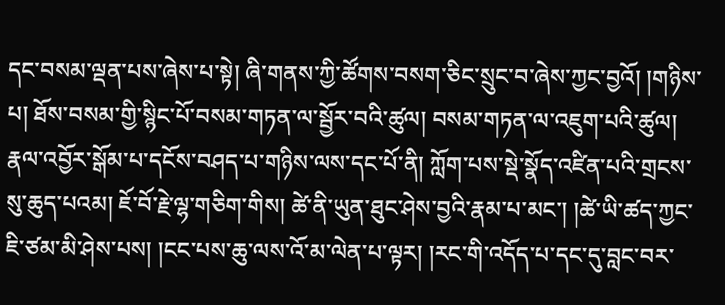དང་བསམ་ལྡན་པས་ཞེས་པ་སྟེ། ཞི་གནས་ཀྱི་ཚོགས་བསག་ཅིང་སྲུང་བ་ཞེས་ཀྱང་བྱའོ། །གཉིས་པ། ཐོས་བསམ་གྱི་སྙིང་པོ་བསམ་གཏན་ལ་སྦྱོར་བའི་ཚུལ། བསམ་གཏན་ལ་འཇུག་པའི་ཚུལ། རྣལ་འབྱོར་སྒོམ་པ་དངོས་བཤད་པ་གཉིས་ལས་དང་པོ་ནི། ཀློག་པས་སྡེ་སྣོད་འཛིན་པའི་གྲངས་སུ་ཆུད་པའམ། ཇོ་བོ་རྗེ་ལྷ་གཅིག་གིས། ཚེ་ནི་ཡུན་ཐུང་ཤེས་བྱའི་རྣམ་པ་མང་། །ཚེ་ཡི་ཚད་ཀྱང་ཇི་ཙམ་མི་ཤེས་པས། །ངང་པས་ཆུ་ལས་འོ་མ་ལེན་པ་ལྟར། །རང་གི་འདོད་པ་དང་དུ་བླང་བར་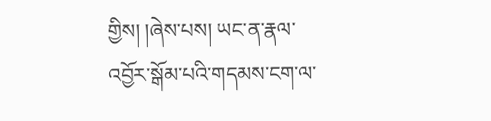གྱིས། །ཞེས་པས། ཡང་ན་རྣལ་འབྱོར་སྒོམ་པའི་གདམས་ངག་ལ་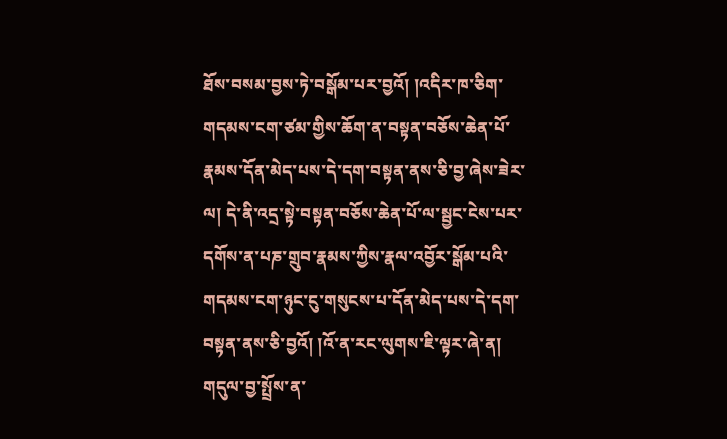ཐོས་བསམ་བྱས་ཏེ་བསྒོམ་པར་བྱའོ། །འདིར་ཁ་ཅིག་གདམས་ངག་ཙམ་གྱིས་ཆོག་ན་བསྟན་བཅོས་ཆེན་པོ་རྣམས་དོན་མེད་པས་དེ་དག་བསྟན་ནས་ཅི་བྱ་ཞེས་ཟེར་ལ། དེ་ནི་འདྲ་སྟེ་བསྟན་བཅོས་ཆེན་པོ་ལ་སྦྱང་ངེས་པར་དགོས་ན་པཎ་གྲུབ་རྣམས་ཀྱིས་རྣལ་འབྱོར་སྒོམ་པའི་གདམས་ངག་ཉུང་ངུ་གསུངས་པ་དོན་མེད་པས་དེ་དག་བསྟན་ནས་ཅི་བྱའོ། །འོ་ན་རང་ལུགས་ཇི་ལྟར་ཞེ་ན། གདུལ་བྱ་སྤྲོས་ན་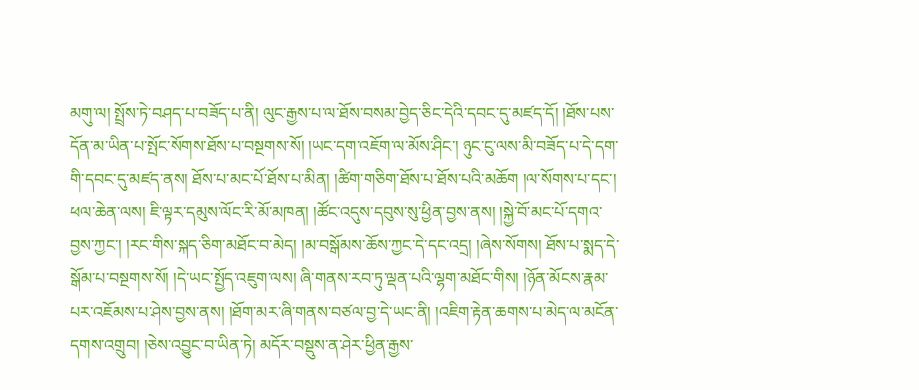མགུ་ལ། སྤྲོས་ཏེ་བཤད་པ་བཟོད་པ་ནི། ལུང་རྒྱས་པ་ལ་ཐོས་བསམ་བྱེད་ཅིང་དེའི་དབང་དུ་མཛད་དོ། །ཐོས་པས་དོན་མ་ཡིན་པ་སྤོང་སོགས་ཐོས་པ་བསྔགས་སོ། །ཡང་དག་འཇོག་ལ་མོས་ཤིང་། ཉུང་ངུ་ལས་མི་བཟོད་པ་དེ་དག་གི་དབང་དུ་མཛད་ནས། ཐོས་པ་མང་པོ་ཐོས་པ་མིན། །ཚིག་གཅིག་ཐོས་པ་ཐོས་པའི་མཆོག །ལ་སོགས་པ་དང་། ཕལ་ཆེན་ལས། ཇི་ལྟར་དམུས་ལོང་རི་མོ་མཁན། །ཚོང་འདུས་དབུས་སུ་ཕྱིན་བྱས་ནས། །སྐྱེ་བོ་མང་པོ་དགའ་བྱས་ཀྱང་། །རང་གིས་སྐད་ཅིག་མཐོང་བ་མེད། །མ་བསྒོམས་ཆོས་ཀྱང་དེ་དང་འདྲ། །ཞེས་སོགས། ཐོས་པ་སྨད་དེ་སྒོམ་པ་བསྔགས་སོ། །དེ་ཡང་སྤྱོད་འཇུག་ལས། ཞི་གནས་རབ་ཏུ་ལྡན་པའི་ལྷག་མཐོང་གིས། །ཉོན་མོངས་རྣམ་པར་འཇོམས་པ་ཤེས་བྱས་ནས། །ཐོག་མར་ཞི་གནས་བཙལ་བྱ་དེ་ཡང་ནི། །འཇིག་རྟེན་ཆགས་པ་མེད་ལ་མངོན་དགས་འགྲུབ། །ཅེས་འབྱུང་བ་ཡིན་ཏེ། མདོར་བསྡུས་ན་ཤེར་ཕྱིན་རྒྱས་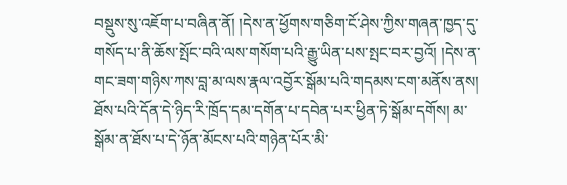བསྡུས་སུ་འཇོག་པ་བཞིན་ནོ། །དེས་ན་ཕྱོགས་གཅིག་ངོ་ཤེས་ཀྱིས་གཞན་ཁྱད་དུ་གསོད་པ་ནི་ཆོས་སྤོང་བའི་ལས་གསོག་པའི་རྒྱུ་ཡིན་པས་སྤང་བར་བྱའོ། །དེས་ན་གང་ཟག་གཉིས་ཀས་བླ་མ་ལས་རྣལ་འབྱོར་སྒོམ་པའི་གདམས་ངག་མནོས་ནས། ཐོས་པའི་དོན་དེ་ཉིད་རི་ཁྲོད་དམ་དགོན་པ་དབེན་པར་ཕྱིན་ཏེ་སྒོམ་དགོས། མ་སྒོམ་ན་ཐོས་པ་དེ་ཉོན་མོངས་པའི་གཉེན་པོར་མི་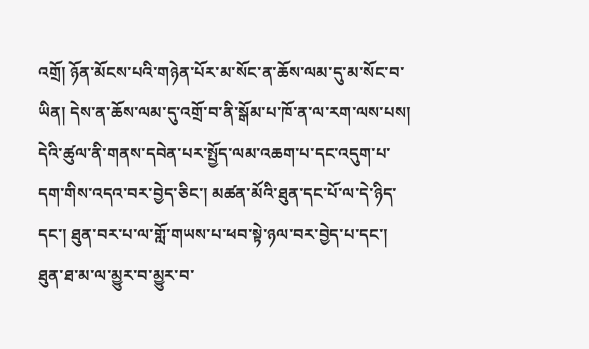འགྲོ། ཉོན་མོངས་པའི་གཉེན་པོར་མ་སོང་ན་ཆོས་ལམ་དུ་མ་སོང་བ་ཡིན། དེས་ན་ཆོས་ལམ་དུ་འགྲོ་བ་ནི་སྒོམ་པ་ཁོ་ན་ལ་རག་ལས་པས། དེའི་ཚུལ་ནི་གནས་དབེན་པར་སྤྱོད་ལམ་འཆག་པ་དང་འདུག་པ་དག་གིས་འདའ་བར་བྱེད་ཅིང་། མཚན་མོའི་ཐུན་དང་པོ་ལ་དེ་ཉིད་དང་། ཐུན་བར་པ་ལ་གློ་གཡས་པ་ཕབ་སྟེ་ཉལ་བར་བྱེད་པ་དང་། ཐུན་ཐ་མ་ལ་མྱུར་བ་མྱུར་བ་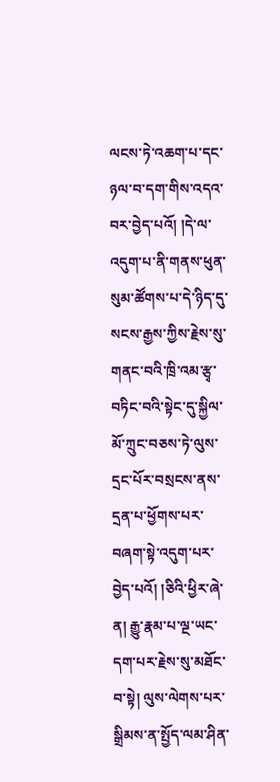ལངས་ཏེ་འཆག་པ་དང་ཉལ་བ་དག་གིས་འདའ་བར་བྱེད་པའོ། །དེ་ལ་འདུག་པ་ནི་གནས་ཕུན་སུམ་ཚོགས་པ་དེ་ཉིད་དུ་སངས་རྒྱས་ཀྱིས་རྗེས་སུ་གནང་བའི་ཁྲི་འམ་རྩྭ་བཏིང་བའི་སྟེང་དུ་སྐྱིལ་མོ་ཀྲུང་བཅས་ཏེ་ལུས་དྲང་པོར་བསྲངས་ནས་དྲན་པ་ཕྱོགས་པར་བཞག་སྟེ་འདུག་པར་བྱེད་པའོ། །ཅིའི་ཕྱིར་ཞེ་ན། རྒྱུ་རྣམ་པ་ལྔ་ཡང་དག་པར་རྗེས་སུ་མཐོང་བ་སྟེ། ལུས་ལེགས་པར་སྒྲིམས་ན་སྤྱོད་ལམ་ཤིན་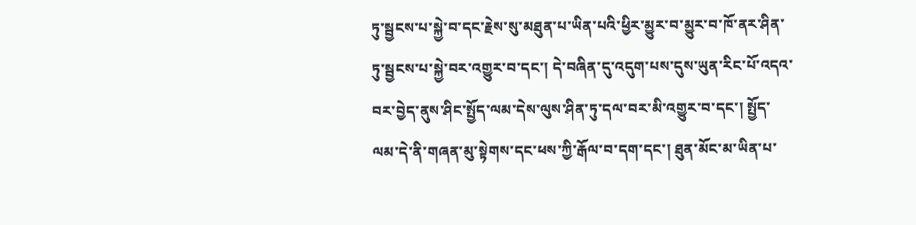ཏུ་སྦྱངས་པ་སྐྱེ་བ་དང་རྗེས་སུ་མཐུན་པ་ཡིན་པའི་ཕྱིར་མྱུར་བ་མྱུར་བ་ཁོ་ནར་ཤིན་ཏུ་སྦྱངས་པ་སྐྱེ་བར་འགྱུར་བ་དང་། དེ་བཞིན་དུ་འདུག་པས་དུས་ཡུན་རིང་པོ་འདའ་བར་བྱེད་ནུས་ཤིང་སྤྱོད་ལམ་དེས་ལུས་ཤིན་ཏུ་དལ་བར་མི་འགྱུར་བ་དང་། སྤྱོད་ལམ་དེ་ནི་གཞན་མུ་སྟེགས་དང་ཕས་ཀྱི་རྒོལ་བ་དག་དང་། ཐུན་མོང་མ་ཡིན་པ་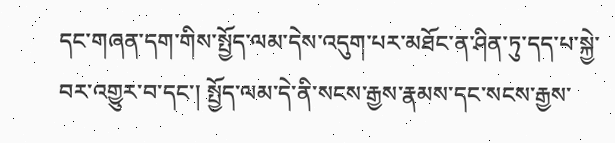དང་གཞན་དག་གིས་སྤྱོད་ལམ་དེས་འདུག་པར་མཐོང་ན་ཤིན་ཏུ་དད་པ་སྐྱེ་བར་འགྱུར་བ་དང་། སྤྱོད་ལམ་དེ་ནི་སངས་རྒྱས་རྣམས་དང་སངས་རྒྱས་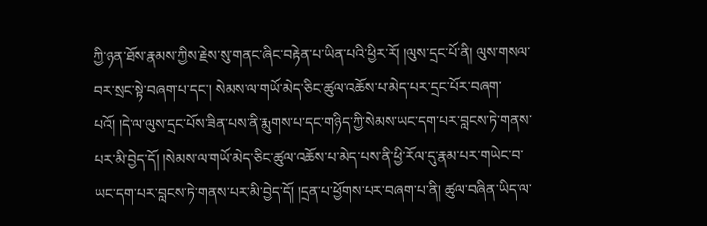ཀྱི་ཉན་ཐོས་རྣམས་ཀྱིས་རྗེས་སུ་གནང་ཞིང་བརྟེན་པ་ཡིན་པའི་ཕྱིར་རོ། །ལུས་དྲང་པོ་ནི། ལུས་གསལ་བར་སྲང་སྟེ་བཞག་པ་དང་། སེམས་ལ་གཡོ་མེད་ཅིང་ཚུལ་འཆོས་པ་མེད་པར་དྲང་པོར་བཞག་པའོ། །དེ་ལ་ལུས་དྲང་པོས་ཟིན་པས་ནི་རྨུགས་པ་དང་གཉིད་ཀྱི་སེམས་ཡང་དག་པར་བླངས་ཏེ་གནས་པར་མི་བྱེད་དོ། །སེམས་ལ་གཡོ་མེད་ཅིང་ཚུལ་འཆོས་པ་མེད་པས་ནི་ཕྱི་རོལ་དུ་རྣམ་པར་གཡེང་བ་ཡང་དག་པར་བླངས་ཏེ་གནས་པར་མི་བྱེད་དོ། །དྲན་པ་ཕྱོགས་པར་བཞག་པ་ནི། ཚུལ་བཞིན་ཡིད་ལ་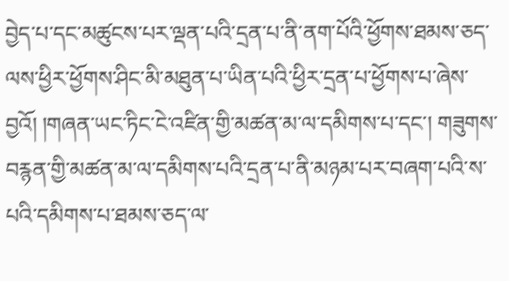བྱེད་པ་དང་མཚུངས་པར་ལྡན་པའི་དྲན་པ་ནི་ནག་པོའི་ཕྱོགས་ཐམས་ཅད་ལས་ཕྱིར་ཕྱོགས་ཤིང་མི་མཐུན་པ་ཡིན་པའི་ཕྱིར་དྲན་པ་ཕྱོགས་པ་ཞེས་བྱའོ། །གཞན་ཡང་ཏིང་ངེ་འཛིན་གྱི་མཚན་མ་ལ་དམིགས་པ་དང་། གཟུགས་བརྙན་གྱི་མཚན་མ་ལ་དམིགས་པའི་དྲན་པ་ནི་མཉམ་པར་བཞག་པའི་ས་པའི་དམིགས་པ་ཐམས་ཅད་ལ་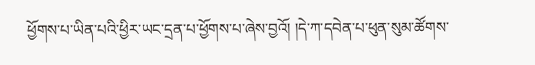ཕྱོགས་པ་ཡིན་པའི་ཕྱིར་ཡང་དྲན་པ་ཕྱོགས་པ་ཞེས་བྱའོ། །དེ་ཀ་དབེན་པ་ཕུན་སུམ་ཚོགས་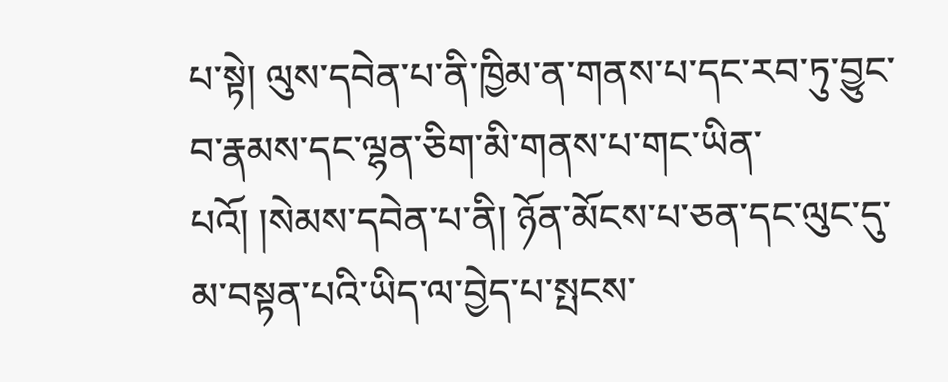པ་སྟེ། ལུས་དབེན་པ་ནི་ཁྱིམ་ན་གནས་པ་དང་རབ་ཏུ་བྱུང་བ་རྣམས་དང་ལྷན་ཅིག་མི་གནས་པ་གང་ཡིན་པའོ། །སེམས་དབེན་པ་ནི། ཉོན་མོངས་པ་ཅན་དང་ལུང་དུ་མ་བསྟན་པའི་ཡིད་ལ་བྱེད་པ་སྤངས་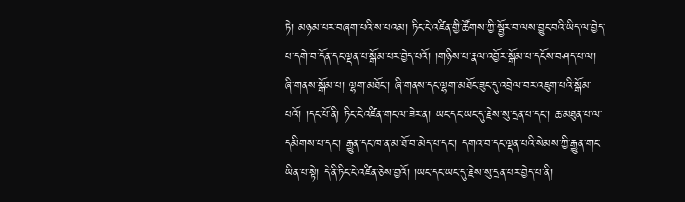ཏེ། མཉམ་པར་བཞག་པའི་ས་པའམ། ཏིང་ངེ་འཛིན་གྱི་ཚོགས་ཀྱི་སྦྱོར་བ་ལས་བྱུང་བའི་ཡིད་ལ་བྱེད་པ་དགེ་བ་དོན་དང་ལྡན་པ་སྒོམ་པར་བྱེད་པའོ། །གཉིས་པ་རྣལ་འབྱོར་སྒོམ་པ་དངོས་བཤད་པ་ལ། ཞི་གནས་སྒོམ་པ། ལྷག་མཐོང་། ཞི་གནས་དང་ལྷག་མཐོང་ཟུང་དུ་འབྲེལ་བར་འཇུག་པའི་སྒོམ་པའོ། །དང་པོ་ནི། ཏིང་ངེ་འཛིན་གང་ལ་ཟེར་ན། ཡང་དང་ཡང་དུ་རྗེས་སུ་དྲན་པ་དང་། ཆ་མཐུན་པ་ལ་དམིགས་པ་དང་། རྒྱུན་དང་ཁ་ན་མ་ཐོ་བ་མེད་པ་དང་། དགའ་བ་དང་ལྡན་པའི་སེམས་ཀྱི་རྒྱུན་གང་ཡིན་པ་སྟེ། དེ་ནི་ཏིང་ངེ་འཛིན་ཅེས་བྱའོ། །ཡང་དང་ཡང་དུ་རྗེས་སུ་དྲན་པར་བྱེད་པ་ནི།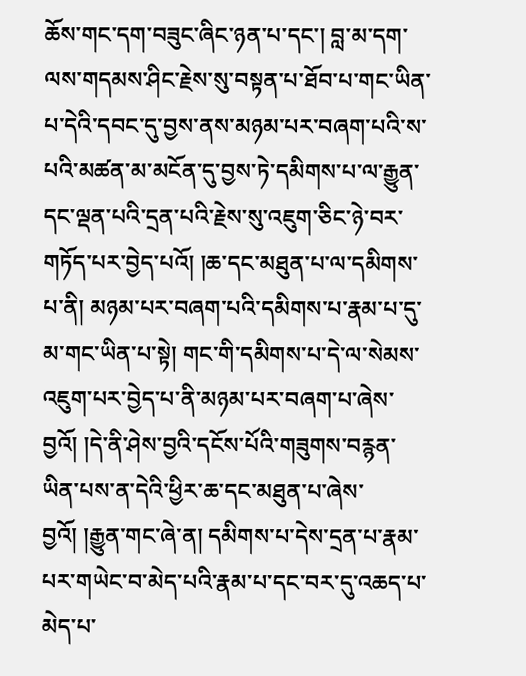ཆོས་གང་དག་བཟུང་ཞིང་ཉན་པ་དང་། བླ་མ་དག་ལས་གདམས་ཤིང་རྗེས་སུ་བསྟན་པ་ཐོབ་པ་གང་ཡིན་པ་དེའི་དབང་དུ་བྱས་ནས་མཉམ་པར་བཞག་པའི་ས་པའི་མཚན་མ་མངོན་དུ་བྱས་ཏེ་དམིགས་པ་ལ་རྒྱུན་དང་ལྡན་པའི་དྲན་པའི་རྗེས་སུ་འཇུག་ཅིང་ཉེ་བར་གཏོད་པར་བྱེད་པའོ། །ཆ་དང་མཐུན་པ་ལ་དམིགས་པ་ནི། མཉམ་པར་བཞག་པའི་དམིགས་པ་རྣམ་པ་དུ་མ་གང་ཡིན་པ་སྟེ། གང་གི་དམིགས་པ་དེ་ལ་སེམས་འཇུག་པར་བྱེད་པ་ནི་མཉམ་པར་བཞག་པ་ཞེས་བྱའོ། །དེ་ནི་ཤེས་བྱའི་དངོས་པོའི་གཟུགས་བརྙན་ཡིན་པས་ན་དེའི་ཕྱིར་ཆ་དང་མཐུན་པ་ཞེས་བྱའོ། །རྒྱུན་གང་ཞེ་ན། དམིགས་པ་དེས་དྲན་པ་རྣམ་པར་གཡེང་བ་མེད་པའི་རྣམ་པ་དང་བར་དུ་འཆད་པ་མེད་པ་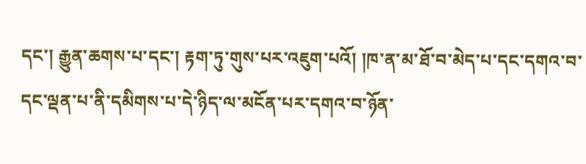དང་། རྒྱུན་ཆགས་པ་དང་། རྟག་ཏུ་གུས་པར་འཇུག་པའོ། །ཁ་ན་མ་ཐོ་བ་མེད་པ་དང་དགའ་བ་དང་ལྡན་པ་ནི་དམིགས་པ་དེ་ཉིད་ལ་མངོན་པར་དགའ་བ་ཉོན་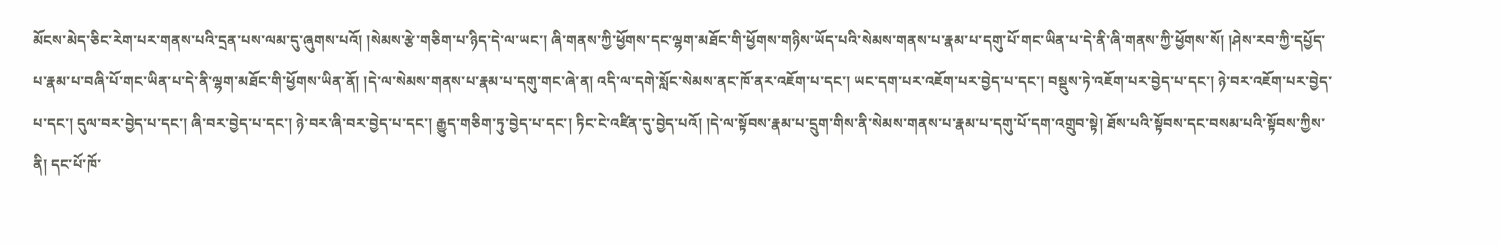མོངས་མེད་ཅིང་རེག་པར་གནས་པའི་དྲན་པས་ལམ་དུ་ཞུགས་པའོ། །སེམས་རྩེ་གཅིག་པ་ཉིད་དེ་ལ་ཡང་། ཞི་གནས་ཀྱི་ཕྱོགས་དང་ལྷག་མཐོང་གི་ཕྱོགས་གཉིས་ཡོད་པའི་སེམས་གནས་པ་རྣམ་པ་དགུ་པོ་གང་ཡིན་པ་དེ་ནི་ཞི་གནས་ཀྱི་ཕྱོགས་སོ། །ཤེས་རབ་ཀྱི་དཔྱོད་པ་རྣམ་པ་བཞི་པོ་གང་ཡིན་པ་དེ་ནི་ལྷག་མཐོང་གི་ཕྱོགས་ཡིན་ནོ། །དེ་ལ་སེམས་གནས་པ་རྣམ་པ་དགུ་གང་ཞེ་ན། འདི་ལ་དགེ་སློང་སེམས་ནང་ཁོ་ནར་འཇོག་པ་དང་། ཡང་དག་པར་འཇོག་པར་བྱེད་པ་དང་། བསྡུས་ཏེ་འཇོག་པར་བྱེད་པ་དང་། ཉེ་བར་འཇོག་པར་བྱེད་པ་དང་། དུལ་བར་བྱེད་པ་དང་། ཞི་བར་བྱེད་པ་དང་། ཉེ་བར་ཞི་བར་བྱེད་པ་དང་། རྒྱུད་གཅིག་ཏུ་བྱེད་པ་དང་། ཏིང་ངེ་འཛིན་དུ་བྱེད་པའོ། །དེ་ལ་སྟོབས་རྣམ་པ་དྲུག་གིས་ནི་སེམས་གནས་པ་རྣམ་པ་དགུ་པོ་དག་འགྲུབ་སྟེ། ཐོས་པའི་སྟོབས་དང་བསམ་པའི་སྟོབས་ཀྱིས་ནི། དང་པོ་ཁོ་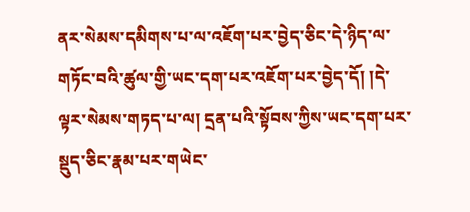ནར་སེམས་དམིགས་པ་ལ་འཇོག་པར་བྱེད་ཅིང་དེ་ཉིད་ལ་གཏོང་བའི་ཚུལ་གྱི་ཡང་དག་པར་འཇོག་པར་བྱེད་དོ། །དེ་ལྟར་སེམས་གཏད་པ་ལ། དྲན་པའི་སྟོབས་ཀྱིས་ཡང་དག་པར་སྡུད་ཅིང་རྣམ་པར་གཡེང་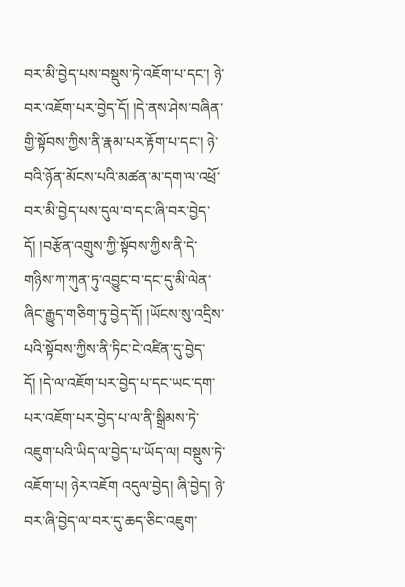བར་མི་བྱེད་པས་བསྡུས་ཏེ་འཇོག་པ་དང་། ཉེ་བར་འཇོག་པར་བྱེད་དོ། །དེ་ནས་ཤེས་བཞིན་གྱི་སྟོབས་ཀྱིས་ནི་རྣམ་པར་རྟོག་པ་དང་། ཉེ་བའི་ཉོན་མོངས་པའི་མཚན་མ་དག་ལ་འཕྲོ་བར་མི་བྱེད་པས་དུལ་བ་དང་ཞི་བར་བྱེད་དོ། །བརྩོན་འགྲུས་ཀྱི་སྟོབས་ཀྱིས་ནི་དེ་གཉིས་ཀ་ཀུན་ཏུ་འབྱུང་བ་དང་དུ་མི་ལེན་ཞིང་རྒྱུད་གཅིག་ཏུ་བྱེད་དོ། །ཡོངས་སུ་འདྲིས་པའི་སྟོབས་ཀྱིས་ནི་ཏིང་ངེ་འཛིན་དུ་བྱེད་དོ། །དེ་ལ་འཇོག་པར་བྱེད་པ་དང་ཡང་དག་པར་འཇོག་པར་བྱེད་པ་ལ་ནི་སྒྲིམས་ཏེ་འཇུག་པའི་ཡིད་ལ་བྱེད་པ་ཡོད་ལ། བསྡུས་ཏེ་འཇོག་པ། ཉེར་འཇོག འདུལ་བྱེད། ཞི་བྱེད། ཉེ་བར་ཞི་བྱེད་ལ་བར་དུ་ཆད་ཅིང་འཇུག་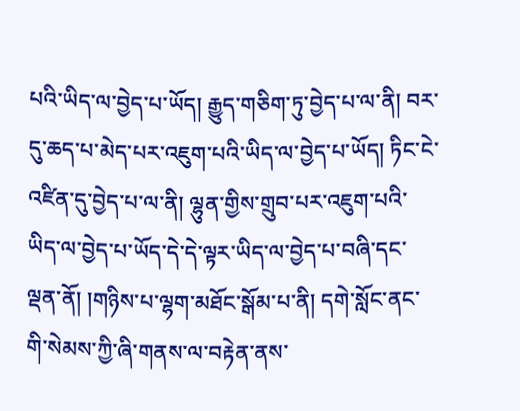པའི་ཡིད་ལ་བྱེད་པ་ཡོད། རྒྱུད་གཅིག་ཏུ་བྱེད་པ་ལ་ནི། བར་དུ་ཆད་པ་མེད་པར་འཇུག་པའི་ཡིད་ལ་བྱེད་པ་ཡོད། ཏིང་ངེ་འཛིན་དུ་བྱེད་པ་ལ་ནི། ལྷུན་གྱིས་གྲུབ་པར་འཇུག་པའི་ཡིད་ལ་བྱེད་པ་ཡོད་དེ་དེ་ལྟར་ཡིད་ལ་བྱེད་པ་བཞི་དང་ལྡན་ནོ། །གཉིས་པ་ལྷག་མཐོང་སྒོམ་པ་ནི། དགེ་སློང་ནང་གི་སེམས་ཀྱི་ཞི་གནས་ལ་བརྟེན་ནས་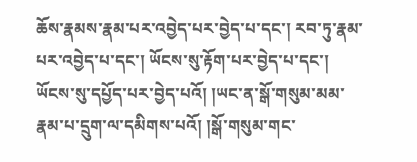ཆོས་རྣམས་རྣམ་པར་འབྱེད་པར་བྱེད་པ་དང་། རབ་ཏུ་རྣམ་པར་འབྱེད་པ་དང་། ཡོངས་སུ་རྟོག་པར་བྱེད་པ་དང་། ཡོངས་སུ་དཔྱོད་པར་བྱེད་པའོ། །ཡང་ན་སྒོ་གསུམ་མམ་རྣམ་པ་དྲུག་ལ་དམིགས་པའོ། །སྒོ་གསུམ་གང་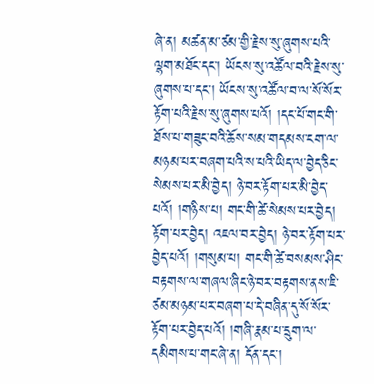ཞེ་ན། མཚན་མ་ཙམ་གྱི་རྗེས་སུ་ཞུགས་པའི་ལྷག་མཐོང་དང་། ཡོངས་སུ་འཚོལ་བའི་རྗེས་སུ་ཞུགས་པ་དང་། ཡོངས་སུ་འཚོལ་བ་ལ་སོ་སོར་རྟོག་པའི་རྗེས་སུ་ཞུགས་པའོ། །དང་པོ་གང་གི་ཐོས་པ་གཟུང་བའི་ཆོས་སམ་གདམས་ངག་ལ་མཉམ་པར་བཞག་པའི་ས་པའི་ཡིད་ལ་བྱེད་ཅིང་སེམས་པར་མི་བྱེད། ཉེ་བར་རྟོག་པར་མི་བྱེད་པའོ། །གཉིས་པ། གང་གི་ཚེ་སེམས་པར་བྱེད། རྟོག་པར་བྱེད། འཇལ་བར་བྱེད། ཉེ་བར་རྟོག་པར་བྱེད་པའོ། །གསུམ་པ། གང་གི་ཚེ་བསམས་ཤིང་བརྟགས་ལ་གཞལ་ཞིང་ཉེ་བར་བརྟགས་ནས་ཇི་ཙམ་མཉམ་པར་བཞག་པ་དེ་བཞིན་དུ་སོ་སོར་རྟོག་པར་བྱེད་པའོ། །གཞི་རྣམ་པ་དྲུག་ལ་དམིགས་པ་གང་ཞེ་ན། དོན་དང་།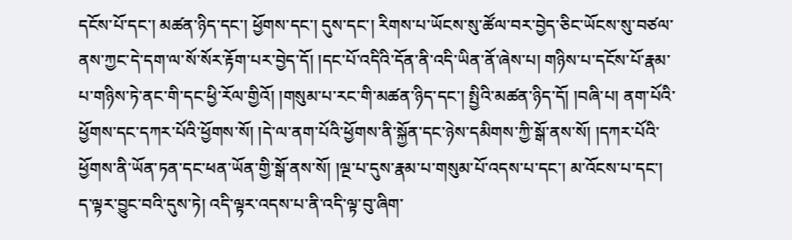དངོས་པོ་དང་། མཚན་ཉིད་དང་། ཕྱོགས་དང་། དུས་དང་། རིགས་པ་ཡོངས་སུ་ཚོལ་བར་བྱེད་ཅིང་ཡོངས་སུ་བཙལ་ནས་ཀྱང་དེ་དག་ལ་སོ་སོར་རྟོག་པར་བྱེད་དོ། །དང་པོ་འདིའི་དོན་ནི་འདི་ཡིན་ནོ་ཞེས་པ། གཉིས་པ་དངོས་པོ་རྣམ་པ་གཉིས་ཏེ་ནང་གི་དང་ཕྱི་རོལ་གྱིའོ། །གསུམ་པ་རང་གི་མཚན་ཉིད་དང་། སྤྱིའི་མཚན་ཉིད་དོ། །བཞི་པ། ནག་པོའི་ཕྱོགས་དང་དཀར་པོའི་ཕྱོགས་སོ། །དེ་ལ་ནག་པོའི་ཕྱོགས་ནི་སྐྱོན་དང་ཉེས་དམིགས་ཀྱི་སྒོ་ནས་སོ། །དཀར་པོའི་ཕྱོགས་ནི་ཡོན་ཏན་དང་ཕན་ཡོན་གྱི་སྒོ་ནས་སོ། །ལྔ་པ་དུས་རྣམ་པ་གསུམ་པོ་འདས་པ་དང་། མ་འོངས་པ་དང་། ད་ལྟར་བྱུང་བའི་དུས་ཏེ། འདི་ལྟར་འདས་པ་ནི་འདི་ལྟ་བུ་ཞིག་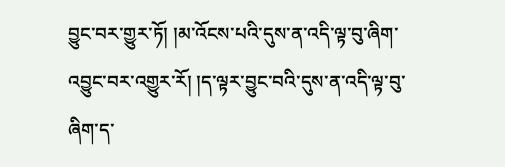བྱུང་བར་གྱུར་ཏོ། །མ་འོངས་པའི་དུས་ན་འདི་ལྟ་བུ་ཞིག་འབྱུང་བར་འགྱུར་རོ། །ད་ལྟར་བྱུང་བའི་དུས་ན་འདི་ལྟ་བུ་ཞིག་ད་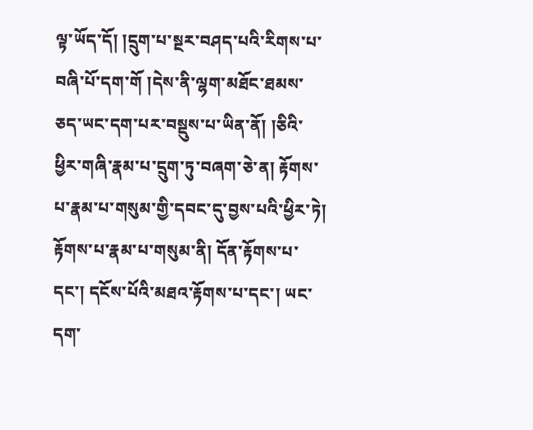ལྟ་ཡོད་དོ། །དྲུག་པ་སྔར་བཤད་པའི་རིགས་པ་བཞི་པོ་དག་གོ །དེས་ནི་ལྷག་མཐོང་ཐམས་ཅད་ཡང་དག་པར་བསྡུས་པ་ཡིན་ནོ། །ཅིའི་ཕྱིར་གཞི་རྣམ་པ་དྲུག་ཏུ་བཞག་ཅེ་ན། རྟོགས་པ་རྣམ་པ་གསུམ་གྱི་དབང་དུ་བྱས་པའི་ཕྱིར་ཏེ། རྟོགས་པ་རྣམ་པ་གསུམ་ནི། དོན་རྟོགས་པ་དང་། དངོས་པོའི་མཐའ་རྟོགས་པ་དང་། ཡང་དག་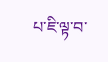པ་ཇི་ལྟ་བ་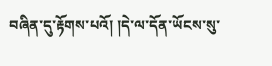བཞིན་དུ་རྟོགས་པའོ། །དེ་ལ་དོན་ཡོངས་སུ་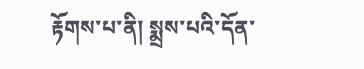རྟོགས་པ་ནི། སྨྲས་པའི་དོན་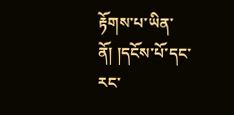རྟོགས་པ་ཡིན་ནོ། །དངོས་པོ་དང་རང་